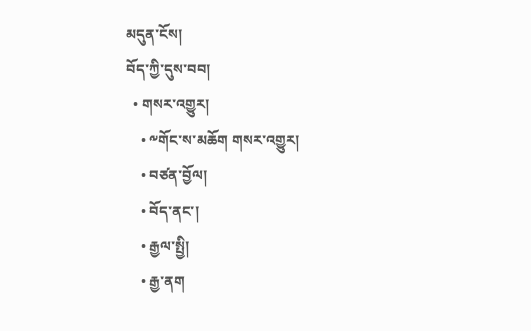མདུན་ངོས།
བོད་ཀྱི་དུས་བབ།
  • གསར་འགྱུར།
    • ༸གོང་ས་མཆོག གསར་འགྱུར།
    • བཙན་བྱོལ།
    • བོད་ནང་།
    • རྒྱལ་སྤྱི།
    • རྒྱ་ནག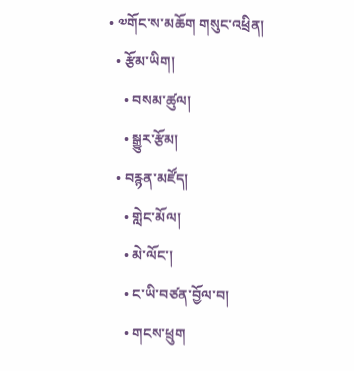• ༧གོང་ས་མཆོག གསུང་འཕྲིན།
  • རྩོམ་ཡིག།
    • བསམ་ཚུལ།
    • སྒྱུར་རྩོམ།
  • བརྙན་མཛོད།
    • གླེང་མོལ།
    • མེ་ལོང་།
    • ང་ཡི་བཙན་བྱོལ་བ།
    • གངས་ཕྲུག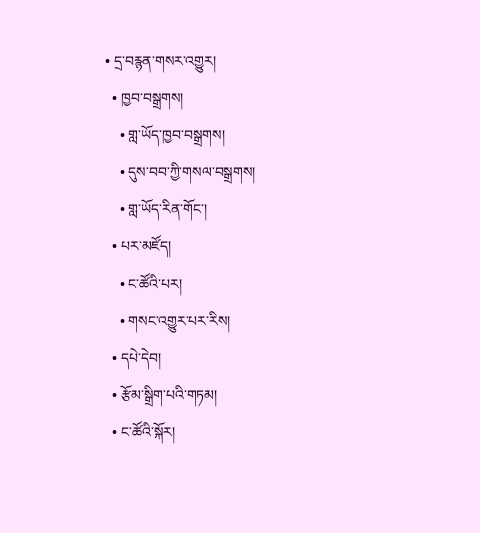• དྲ་བརྙན་གསར་འགྱུར།
  • ཁྱབ་བསྒྲགས།
    • གླ་ཡོད་ཁྱབ་བསྒྲགས།
    • དུས་བབ་ཀྱི་གསལ་བསྒྲགས།
    • གླ་ཡོད་རིན་གོང་།
  • པར་མཛོད།
    • ང་ཚོའི་པར།
    • གསང་འགྱུར་པར་རིས།
  • དཔེ་དེབ།
  • རྩོམ་སྒྲིག་པའི་གཏམ།
  • ང་ཚོའི་སྐོར།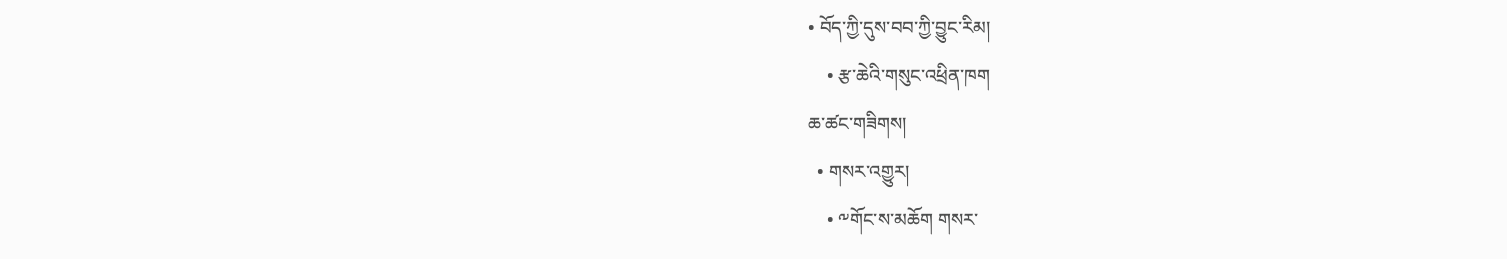• བོད་ཀྱི་དུས་བབ་ཀྱི་བྱུང་རིམ།
    • རྩ་ཆེའི་གསུང་འཕྲིན་ཁག
ཆ་ཚང་གཟིགས།
  • གསར་འགྱུར།
    • ༸གོང་ས་མཆོག གསར་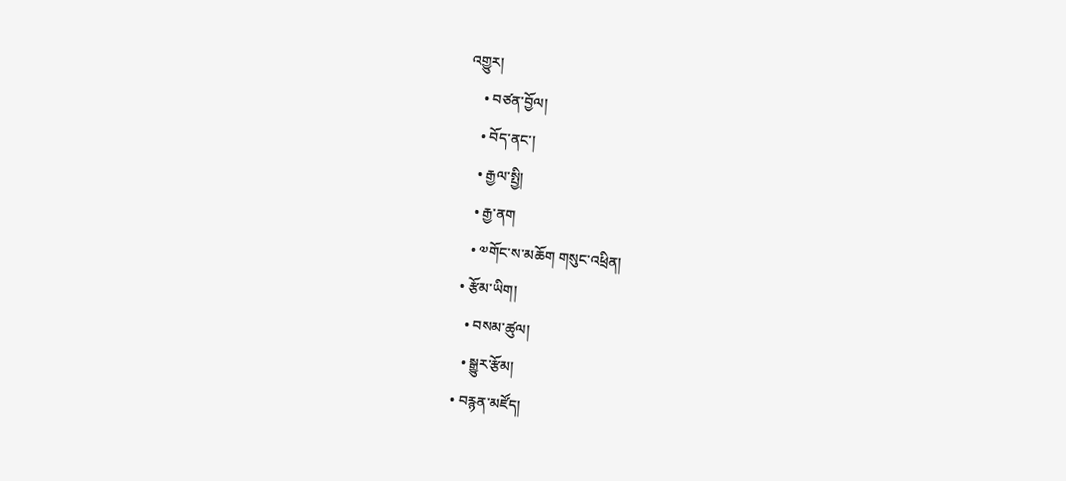འགྱུར།
    • བཙན་བྱོལ།
    • བོད་ནང་།
    • རྒྱལ་སྤྱི།
    • རྒྱ་ནག
    • ༧གོང་ས་མཆོག གསུང་འཕྲིན།
  • རྩོམ་ཡིག།
    • བསམ་ཚུལ།
    • སྒྱུར་རྩོམ།
  • བརྙན་མཛོད།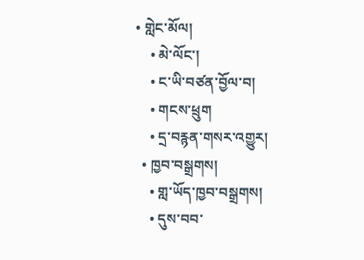• གླེང་མོལ།
    • མེ་ལོང་།
    • ང་ཡི་བཙན་བྱོལ་བ།
    • གངས་ཕྲུག
    • དྲ་བརྙན་གསར་འགྱུར།
  • ཁྱབ་བསྒྲགས།
    • གླ་ཡོད་ཁྱབ་བསྒྲགས།
    • དུས་བབ་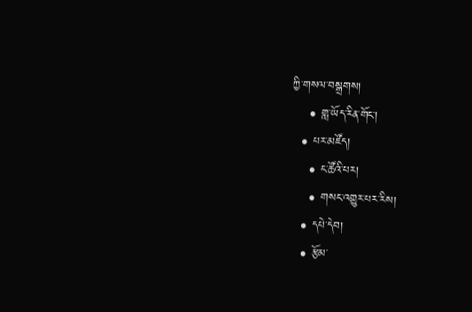ཀྱི་གསལ་བསྒྲགས།
    • གླ་ཡོད་རིན་གོང་།
  • པར་མཛོད།
    • ང་ཚོའི་པར།
    • གསང་འགྱུར་པར་རིས།
  • དཔེ་དེབ།
  • རྩོམ་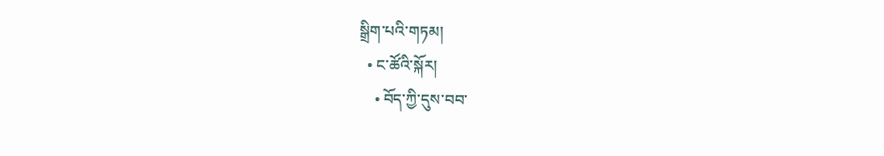སྒྲིག་པའི་གཏམ།
  • ང་ཚོའི་སྐོར།
    • བོད་ཀྱི་དུས་བབ་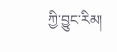ཀྱི་བྱུང་རིམ།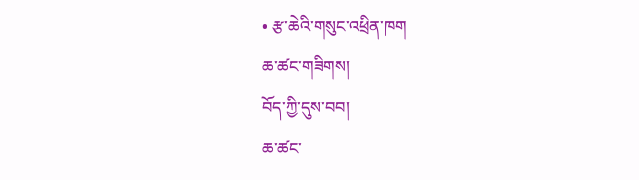• རྩ་ཆེའི་གསུང་འཕྲིན་ཁག
ཆ་ཚང་གཟིགས།
བོད་ཀྱི་དུས་བབ།
ཆ་ཚང་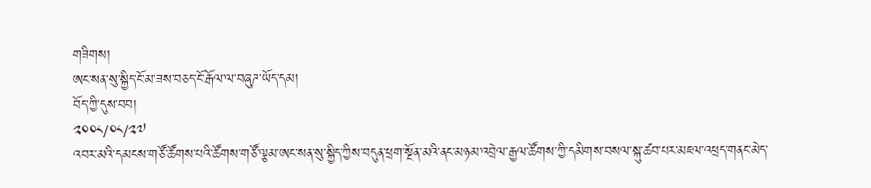གཟིགས།
ཨང་སན་སུ་སྐྱིད་ངོ་མ་ཟས་བཅད་ངོ་རྒོལ་ལ་བཞུཌ་ཡོད་དམ།
བོད་ཀྱི་དུས་བབ།
༢༠༠༨/༠༨/༢༧
འབར་མའི་དམངས་གཙོ་ཚོགས་པའི་ཚོགས་གཙོ་ལྕམ་ཨང་སན་སུ་སྐྱིད་ཀྱིས་བདུན་ཕྲག་སྔོན་མའི་ནང་མཉམ་འབྲེལ་རྒྱལ་ཚོགས་ཀྱི་དམིགས་བསལ་སྐུ་ཚབ་པར་མཇལ་འཕྲད་གནང་མེད་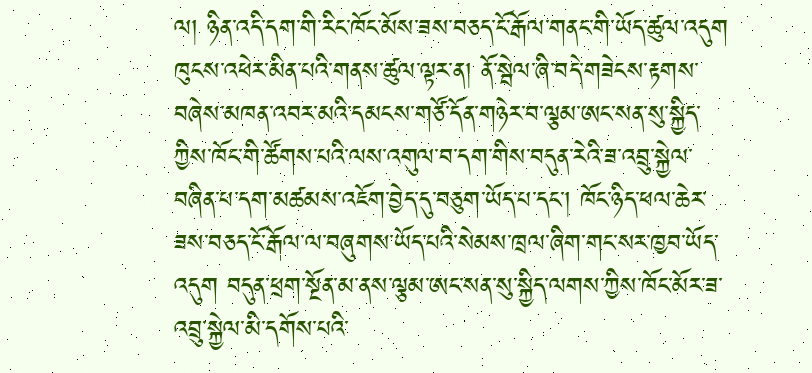ལ། ཉིན་འདི་དག་གི་རིང་ཁོང་མོས་ཟས་བཅད་ངོ་རྒོལ་གནང་གི་ཡོད་ཚུལ་འདུག
ཁུངས་འཕེར་མིན་པའི་གནས་ཚུལ་ལྟར་ན། ནོ་སྦེལ་ཞི་བདེ་གཟེངས་རྟགས་བཞེས་མཁན་འབར་མའི་དམངས་གཙོ་དོན་གཉེར་བ་ལྕམ་ཨང་སན་སུ་སྐྱིད་ཀྱིས་ཁོང་གི་ཚོགས་པའི་ལས་འགུལ་བ་དག་གིས་བདུན་རེའི་ཟ་འབྲུ་སྐྱེལ་བཞིན་པ་དག་མཚམས་འཇོག་བྱེད་དུ་བཅུག་ཡོད་པ་དང་། ཁོང་ཉིད་ཕལ་ཆེར་ཟས་བཅད་ངོ་རྒོལ་ལ་བཞུགས་ཡོད་པའི་སེམས་ཁྲལ་ཞིག་གང་སར་ཁྱབ་ཡོད་འདུག བདུན་ཕྲག་སྔོན་མ་ནས་ལྕམ་ཨང་སན་སུ་སྐྱིད་ལགས་ཀྱིས་ཁོང་མོར་ཟ་འབྲུ་སྐྱེལ་མི་དགོས་པའི་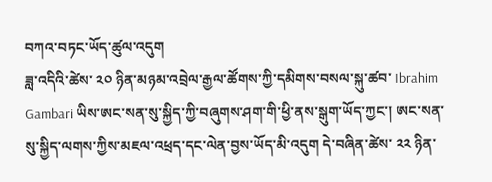བཀའ་བཏང་ཡོད་ཚུལ་འདུག
ཟླ་འདིའི་ཚེས་ ༢༠ ཉིན་མཉམ་འབྲེལ་རྒྱལ་ཚོགས་ཀྱི་དམིགས་བསལ་སྐུ་ཚབ་ Ibrahim Gambari ཡིས་ཨང་སན་སུ་སྐྱིད་ཀྱི་བཞུགས་ཤག་གི་ཕྱི་ནས་སྒུག་ཡོད་ཀྱང་། ཨང་སན་སུ་སྐྱིད་ལགས་ཀྱིས་མཇལ་འཕྲད་དང་ལེན་བྱས་ཡོད་མི་འདུག དེ་བཞིན་ཚེས་ ༢༢ ཉིན་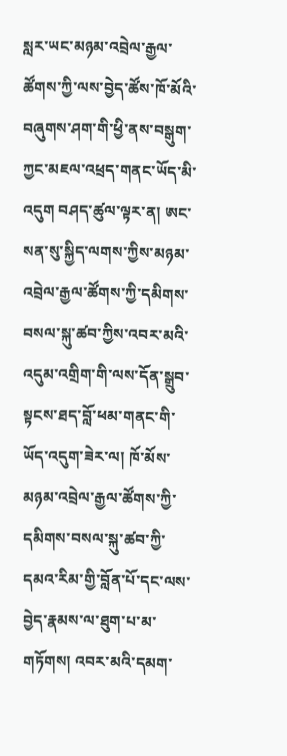སླར་ཡང་མཉམ་འབྲེལ་རྒྱལ་ཚོགས་ཀྱི་ལས་བྱེད་ཚོས་ཁོ་མོའི་བཞུགས་ཤག་གི་ཕྱི་ནས་བསྒུག་ཀྱང་མཇལ་འཕྲད་གནང་ཡོད་མི་འདུག བཤད་ཚུལ་ལྟར་ན། ཨང་སན་སུ་སྐྱིད་ལགས་ཀྱིས་མཉམ་འབྲེལ་རྒྱལ་ཚོགས་ཀྱི་དམིགས་བསལ་སྐུ་ཚབ་ཀྱིས་འབར་མའི་འདུམ་འགྲིག་གི་ལས་དོན་སྒྲུབ་སྟངས་ཐད་བློ་ཕམ་གནང་གི་ཡོད་འདུག་ཟེར་ལ། ཁོ་མོས་མཉམ་འབྲེལ་རྒྱལ་ཚོགས་ཀྱི་དམིགས་བསལ་སྐུ་ཚབ་ཀྱི་དམའ་རིམ་གྱི་བློན་པོ་དང་ལས་བྱེད་རྣམས་ལ་ཐུག་པ་མ་གཏོགས། འབར་མའི་དམག་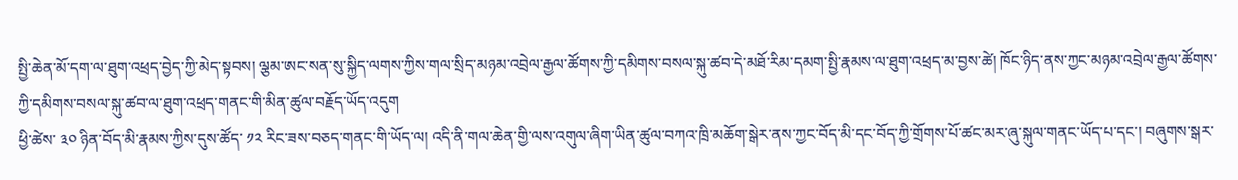སྤྱི་ཆེན་མོ་དག་ལ་ཐུག་འཕྲད་བྱེད་ཀྱི་མེད་སྟབས། ལྕམ་ཨང་སན་སུ་སྐྱིད་ལགས་ཀྱིས་གལ་སྲིད་མཉམ་འབྲེལ་རྒྱལ་ཚོགས་ཀྱི་དམིགས་བསལ་སྐུ་ཚབ་དེ་མཐོ་རིམ་དམག་སྤྱི་རྣམས་ལ་ཐུག་འཕྲད་མ་བྱས་ཚེ། ཁོང་ཉིད་ནས་ཀྱང་མཉམ་འབྲེལ་རྒྱལ་ཚོགས་ཀྱི་དམིགས་བསལ་སྐུ་ཚབ་ལ་ཐུག་འཕྲད་གནང་གི་མིན་ཚུལ་བརྗོད་ཡོད་འདུག
ཕྱི་ཚེས་ ༣༠ ཉིན་བོད་མི་རྣམས་ཀྱིས་དུས་ཚོད་ ༡༢ རིང་ཟས་བཅད་གནང་གི་ཡོད་ལ། འདི་ནི་གལ་ཆེན་གྱི་ལས་འགུལ་ཞིག་ཡིན་ཚུལ་བཀའ་ཁྲི་མཆོག་སྒེར་ནས་ཀྱང་བོད་མི་དང་བོད་ཀྱི་གྲོགས་པོ་ཚང་མར་ཞུ་སྐུལ་གནང་ཡོད་པ་དང་། བཞུགས་སྒར་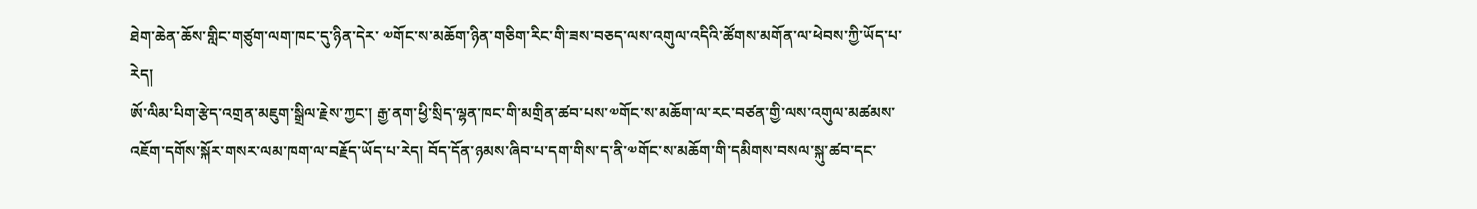ཐེག་ཆེན་ཆོས་གླིང་གཙུག་ལག་ཁང་དུ་ཉིན་དེར་ ༧གོང་ས་མཆོག་ཉིན་གཅིག་རིང་གི་ཟས་བཅད་ལས་འགུལ་འདིའི་ཚོགས་མགོན་ལ་ཕེབས་ཀྱི་ཡོད་པ་རེད།
ཨོ་ལིམ་པིག་རྩེད་འགྲན་མཇུག་སྒྲིལ་རྗེས་ཀྱང་། རྒྱ་ནག་ཕྱི་སྲིད་ལྷན་ཁང་གི་མགྲིན་ཚབ་པས་༧གོང་ས་མཆོག་ལ་རང་བཙན་གྱི་ལས་འགུལ་མཚམས་འཇོག་དགོས་སྐོར་གསར་ལམ་ཁག་ལ་བརྗོད་ཡོད་པ་རེད། བོད་དོན་ཉམས་ཞིབ་པ་དག་གིས་ད་ནི་༧གོང་ས་མཆོག་གི་དམིགས་བསལ་སྐུ་ཚབ་དང་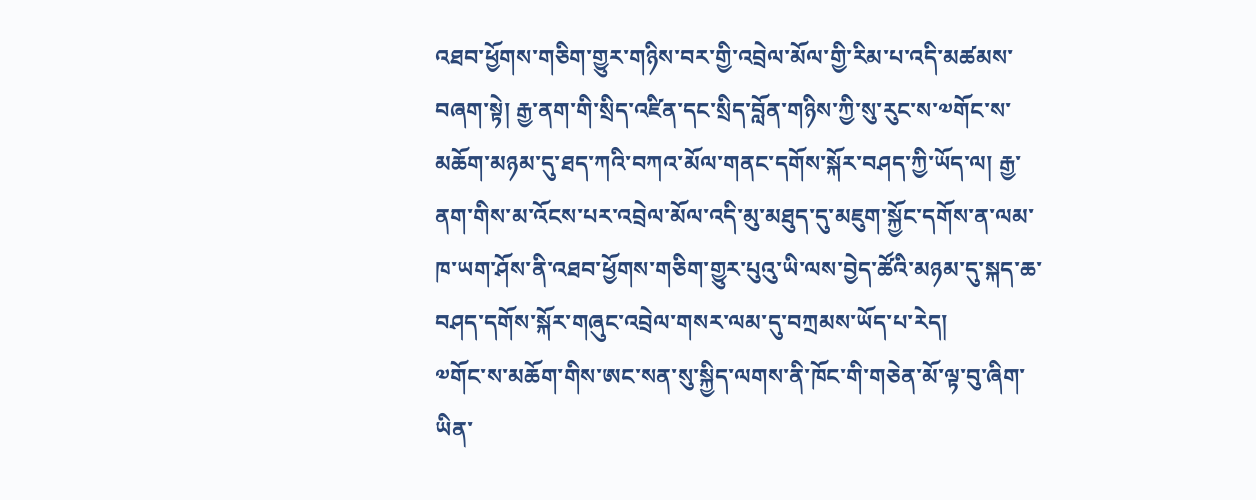འཐབ་ཕྱོགས་གཅིག་གྱུར་གཉིས་བར་གྱི་འབྲེལ་མོལ་གྱི་རིམ་པ་འདི་མཚམས་བཞག་སྟེ། རྒྱ་ནག་གི་སྲིད་འཛིན་དང་སྲིད་བློན་གཉིས་ཀྱི་སུ་རུང་ས་༧གོང་ས་མཆོག་མཉམ་དུ་ཐད་ཀའི་བཀའ་མོལ་གནང་དགོས་སྐོར་བཤད་ཀྱི་ཡོད་ལ། རྒྱ་ནག་གིས་མ་འོངས་པར་འབྲེལ་མོལ་འདི་མུ་མཐུད་དུ་མཇུག་སྐྱོང་དགོས་ན་ལམ་ཁ་ཡག་ཤོས་ནི་འཐབ་ཕྱོགས་གཅིག་གྱུར་པུའུ་ཡི་ལས་བྱེད་ཚོའི་མཉམ་དུ་སྐད་ཆ་བཤད་དགོས་སྐོར་གཞུང་འབྲེལ་གསར་ལམ་དུ་བཀྲམས་ཡོད་པ་རེད།
༧གོང་ས་མཆོག་གིས་ཨང་སན་སུ་སྐྱིད་ལགས་ནི་ཁོང་གི་གཅེན་མོ་ལྟ་བུ་ཞིག་ཡིན་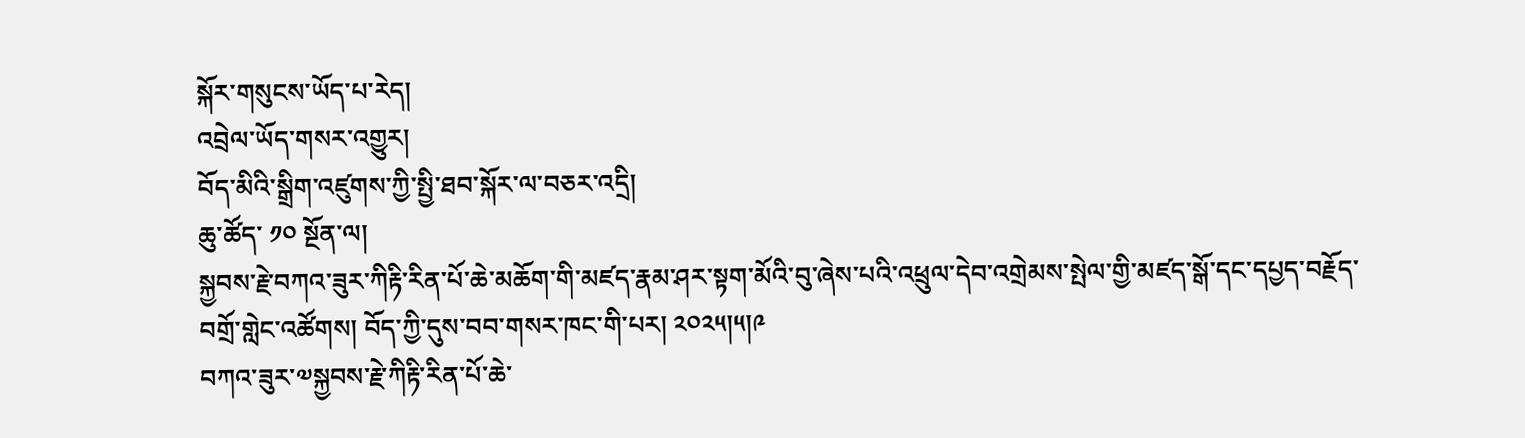སྐོར་གསུངས་ཡོད་པ་རེད།
འབྲེལ་ཡོད་གསར་འགྱུར།
བོད་མིའི་སྒྲིག་འཛུགས་ཀྱི་སྤྱི་ཐབ་སྐོར་ལ་བཅར་འདྲི།
ཆུ་ཚོད་ ༡༠ སྔོན་ལ།
སྐྱབས་རྗེ་བཀའ་ཟུར་ཀིརྟི་རིན་པོ་ཆེ་མཆོག་གི་མཛད་རྣམ་ཤར་སྟག་མོའི་བུ་ཞེས་པའི་འཕྲུལ་དེབ་འགྲེམས་སྤེལ་གྱི་མཛད་སྒོ་དང་དཔྱད་བརྗོད་བགྲོ་གླེང་འཚོགས། བོད་ཀྱི་དུས་བབ་གསར་ཁང་གི་པར། ༢༠༢༥།༥།༩
བཀའ་ཟུར་༧སྐྱབས་རྗེ་ཀིརྟི་རིན་པོ་ཆེ་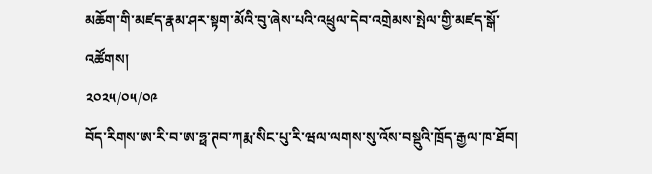མཆོག་གི་མཛད་རྣམ་ཤར་སྟག་མོའི་བུ་ཞེས་པའི་འཕྲུལ་དེབ་འགྲེམས་སྤེལ་གྱི་མཛད་སྒོ་འཚོགས།
༢༠༢༥/༠༥/༠༩
བོད་རིགས་ཨ་རི་བ་ཨ་ཧྥ་ཊབ་ཀརྨ་སིང་པུ་རི་ཝལ་ལགས་སུ་འོས་བསྡུའི་ཁྲོད་རྒྱལ་ཁ་ཐོབ།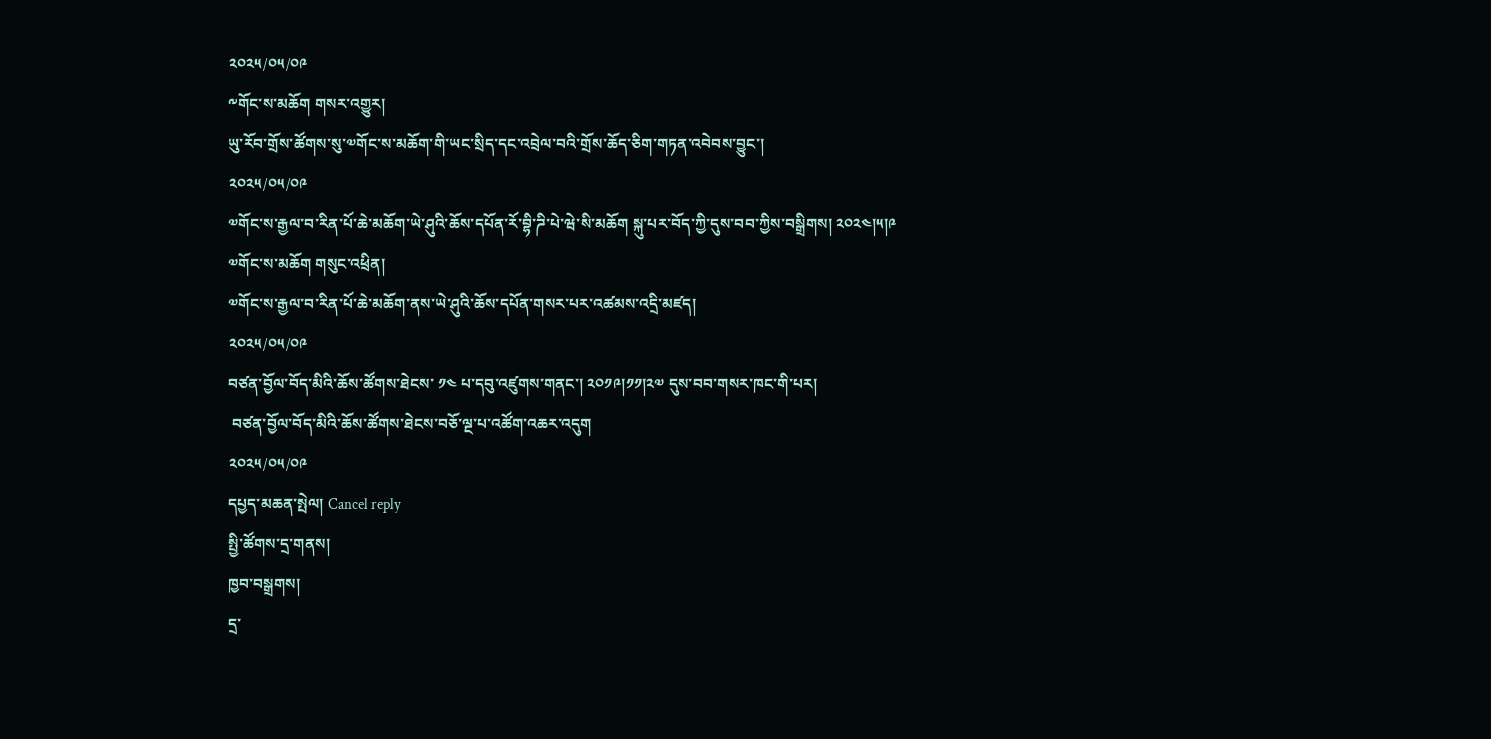༢༠༢༥/༠༥/༠༩
༸གོང་ས་མཆོག གསར་འགྱུར།
ཡུ་རོབ་གྲོས་ཚོགས་སུ་༧གོང་ས་མཆོག་གི་ཡང་སྲིད་དང་འབྲེལ་བའི་གྲོས་ཆོད་ཅིག་གཏན་འབེབས་བྱུང་།
༢༠༢༥/༠༥/༠༩
༧གོང་ས་རྒྱལ་བ་རིན་པོ་ཆེ་མཆོག་ཡེ་ཤུའི་ཆོས་དཔོན་རོ་བྷི་ཌི་པེ་ཝེ་སི་མཆོག སྐུ་པར་བོད་ཀྱི་དུས་བབ་ཀྱིས་བསྒྲིགས། ༢༠༢༤།༥།༩
༧གོང་ས་མཆོག གསུང་འཕྲིན།
༧གོང་ས་རྒྱལ་བ་རིན་པོ་ཆེ་མཆོག་ནས་ཡེ་ཤུའི་ཆོས་དཔོན་གསར་པར་འཚམས་འདྲི་མཛད།
༢༠༢༥/༠༥/༠༩
བཙན་བྱོལ་བོད་མིའི་ཆོས་ཚོགས་ཐེངས་ ༡༤ པ་དབུ་འཛུགས་གནང་། ༢༠༡༩།༡༡།༢༧ དུས་བབ་གསར་ཁང་གི་པར།
 བཙན་བྱོལ་བོད་མིའི་ཆོས་ཚོགས་ཐེངས་བཅོ་ལྔ་པ་འཚོག་འཆར་འདུག
༢༠༢༥/༠༥/༠༩
དཔྱད་མཆན་སྤེལ། Cancel reply
སྤྱི་ཚོགས་དྲ་གནས།
ཁྱབ་བསྒྲགས།
དྲ་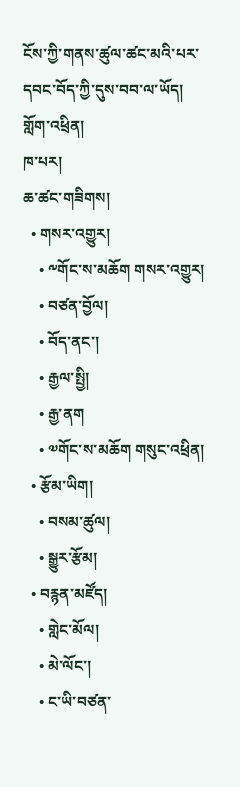ངོས་ཀྱི་གནས་ཚུལ་ཚང་མའི་པར་དབང་བོད་ཀྱི་དུས་བབ་ལ་ཡོད།
གློག་འཕྲིན།
ཁ་པར།
ཆ་ཚང་གཟིགས།
  • གསར་འགྱུར།
    • ༸གོང་ས་མཆོག གསར་འགྱུར།
    • བཙན་བྱོལ།
    • བོད་ནང་།
    • རྒྱལ་སྤྱི།
    • རྒྱ་ནག
    • ༧གོང་ས་མཆོག གསུང་འཕྲིན།
  • རྩོམ་ཡིག།
    • བསམ་ཚུལ།
    • སྒྱུར་རྩོམ།
  • བརྙན་མཛོད།
    • གླེང་མོལ།
    • མེ་ལོང་།
    • ང་ཡི་བཙན་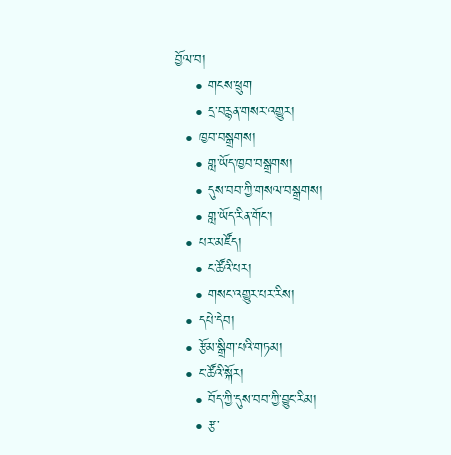བྱོལ་བ།
    • གངས་ཕྲུག
    • དྲ་བརྙན་གསར་འགྱུར།
  • ཁྱབ་བསྒྲགས།
    • གླ་ཡོད་ཁྱབ་བསྒྲགས།
    • དུས་བབ་ཀྱི་གསལ་བསྒྲགས།
    • གླ་ཡོད་རིན་གོང་།
  • པར་མཛོད།
    • ང་ཚོའི་པར།
    • གསང་འགྱུར་པར་རིས།
  • དཔེ་དེབ།
  • རྩོམ་སྒྲིག་པའི་གཏམ།
  • ང་ཚོའི་སྐོར།
    • བོད་ཀྱི་དུས་བབ་ཀྱི་བྱུང་རིམ།
    • རྩ་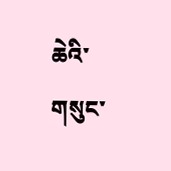ཆེའི་གསུང་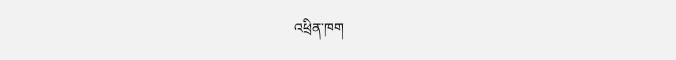འཕྲིན་ཁག